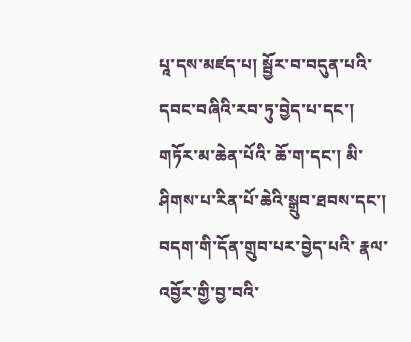པཱ་དས་མཛད་པ། སྦྱོར་བ་བདུན་པའི་དབང་བཞིའི་རབ་ཏུ་བྱེད་པ་དང་། གཏོར་མ་ཆེན་པོའི་ ཆོ་ག་དང་། མི་ཤིགས་པ་རིན་པོ་ཆེའི་སྒྲུབ་ཐབས་དང་། བདག་གི་དོན་གྲུབ་པར་བྱེད་པའི་ རྣལ་འབྱོར་གྱི་བྱ་བའི་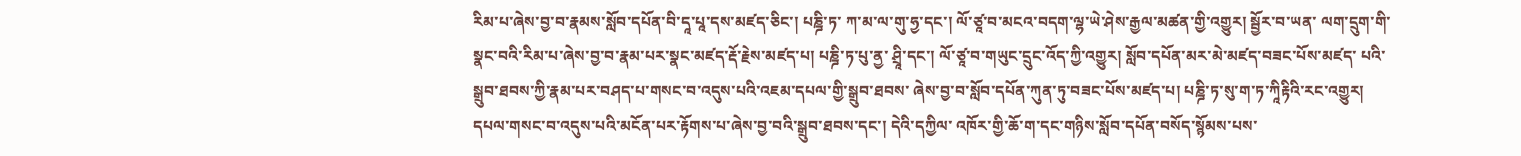རིམ་པ་ཞེས་བྱ་བ་རྣམས་སློབ་དཔོན་བི་དཱ་པཱ་དས་མཛད་ཅིང་། པཎྜི་ཏ་ ཀ་མ་ལ་གུ་ཧྱ་དང་། ལོ་ཙཱ་བ་མངའ་བདག་ལྷ་ཡེ་ཤེས་རྒྱལ་མཚན་གྱི་འགྱུར། སྦྱོར་བ་ཡན་ ལག་དྲུག་གི་སྣང་བའི་རིམ་པ་ཞེས་བྱ་བ་རྣམ་པར་སྣང་མཛད་རྡོ་རྗེས་མཛད་པ། པཎྜི་ཏ་པུ་ནྱ་ ཤྲཱི་དང་། ལོ་ཙཱ་བ་གཡུང་དྲུང་འོད་ཀྱི་འགྱུར། སློབ་དཔོན་མར་མེ་མཛད་བཟང་པོས་མཛད་ པའི་སྒྲུབ་ཐབས་ཀྱི་རྣམ་པར་བཤད་པ་གསང་བ་འདུས་པའི་འཇམ་དཔལ་གྱི་སྒྲུབ་ཐབས་ ཞེས་བྱ་བ་སློབ་དཔོན་ཀུན་ཏུ་བཟང་པོས་མཛད་པ། པཎྜི་ཏ་སུ་ག་ཏ་ཀཱིརྟིའི་རང་འགྱུར། དཔལ་གསང་བ་འདུས་པའི་མངོན་པར་རྟོགས་པ་ཞེས་བྱ་བའི་སྒྲུབ་ཐབས་དང་། དེའི་དཀྱིལ་ འཁོར་གྱི་ཆོ་ག་དང་གཉིས་སློབ་དཔོན་བསོད་སྙོམས་པས་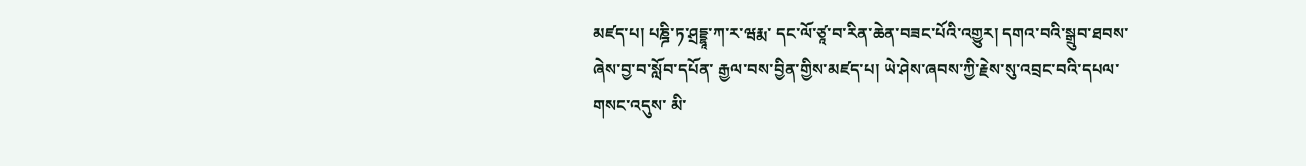མཛད་པ། པཎྜི་ཏ་ཤྲདྡྷཱ་ཀ་ར་ཝརྨ་ དང་ལོ་ཙཱ་བ་རིན་ཆེན་བཟང་པོའི་འགྱུར། དགའ་བའི་སྒྲུབ་ཐབས་ཞེས་བྱ་བ་སློབ་དཔོན་ རྒྱལ་བས་བྱིན་གྱིས་མཛད་པ། ཡེ་ཤེས་ཞབས་ཀྱི་རྗེས་སུ་འབྲང་བའི་དཔལ་གསང་འདུས་ མི་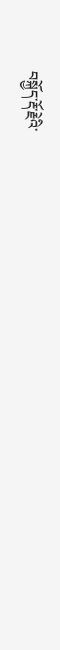བསྐྱོད་རྡོ་རྗེའི་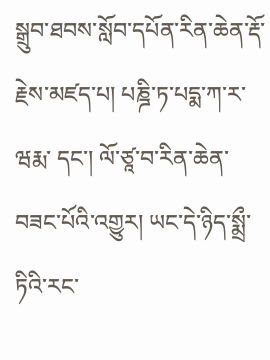སྒྲུབ་ཐབས་སློབ་དཔོན་རིན་ཆེན་རྡོ་རྗེས་མཛད་པ། པཎྜི་ཏ་པདྨ་ཀ་ར་ཝརྨ་ དང་། ལོ་ཙཱ་བ་རིན་ཆེན་བཟང་པོའི་འགྱུར། ཡང་དེ་ཉིད་སྨྲྀ་ཏིའི་རང་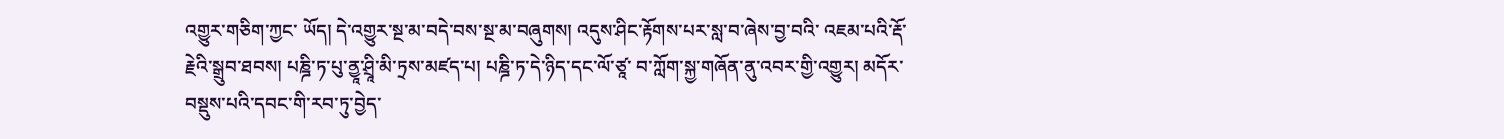འགྱུར་གཅིག་ཀྱང་ ཡོད། དེ་འགྱུར་སྔ་མ་བདེ་བས་སྔ་མ་བཞུགས། འདུས་ཤིང་རྟོགས་པར་སླ་བ་ཞེས་བྱ་བའི་ འཇམ་པའི་རྡོ་རྗེའི་སྒྲུབ་ཐབས། པཎྜི་ཏ་པུ་ནྱཱ་ཤྲཱི་མི་ཏྲས་མཛད་པ། པཎྜི་ཏ་དེ་ཉིད་དང་ལོ་ཙཱ་ བ་ཀློག་སྐྱ་གཞོན་ནུ་འབར་གྱི་འགྱུར། མདོར་བསྡུས་པའི་དབང་གི་རབ་ཏུ་བྱེད་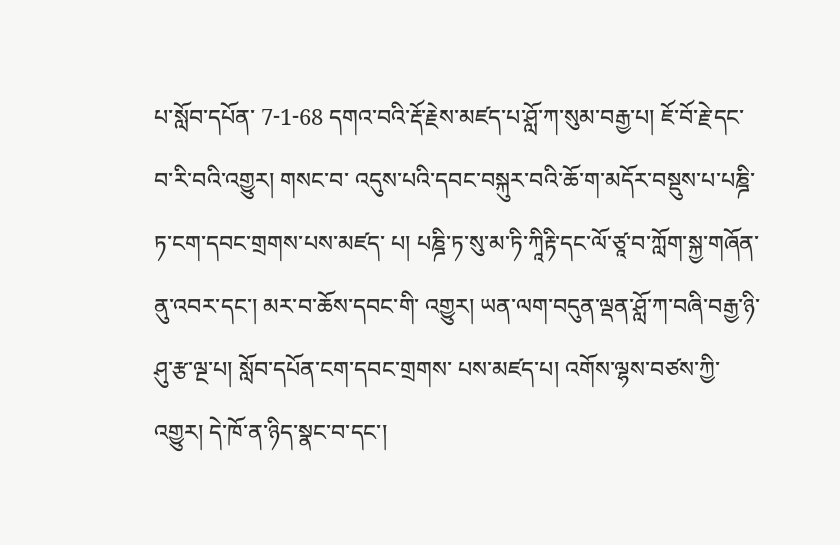པ་སློབ་དཔོན་ 7-1-68 དགའ་བའི་རྡོ་རྗེས་མཛད་པ་ཤློ་ཀ་སུམ་བརྒྱ་པ། ཇོ་བོ་རྗེ་དང་བ་རི་བའི་འགྱུར། གསང་བ་ འདུས་པའི་དབང་བསྐུར་བའི་ཆོ་ག་མདོར་བསྡུས་པ་པཎྜི་ཏ་ངག་དབང་གྲགས་པས་མཛད་ པ། པཎྜི་ཏ་སུ་མ་ཏི་ཀཱིརྟི་དང་ལོ་ཙཱ་བ་ཀློག་སྐྱ་གཞོན་ནུ་འབར་དང་། མར་བ་ཆོས་དབང་གི་ འགྱུར། ཡན་ལག་བདུན་ལྡན་ཤློ་ཀ་བཞི་བརྒྱ་ཉི་ཤུ་རྩ་ལྔ་པ། སློབ་དཔོན་ངག་དབང་གྲགས་ པས་མཛད་པ། འགོས་ལྷས་བཙས་ཀྱི་འགྱུར། དེ་ཁོ་ན་ཉིད་སྣང་བ་དང་།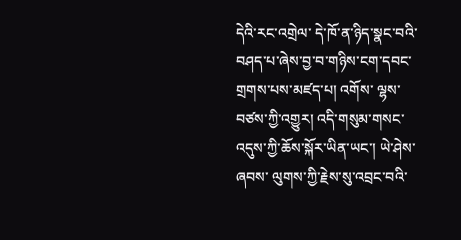དེའི་རང་འགྲེལ་ དེ་ཁོ་ན་ཉིད་སྣང་བའི་བཤད་པ་ཞེས་བྱ་བ་གཉིས་ངག་དབང་གྲགས་པས་མཛད་པ། འགོས་ ལྷས་བཙས་ཀྱི་འགྱུར། འདི་གསུམ་གསང་འདུས་ཀྱི་ཆོས་སྐོར་ཡིན་ཡང་། ཡེ་ཤེས་ཞབས་ ལུགས་ཀྱི་རྗེས་སུ་འབྲང་བའི་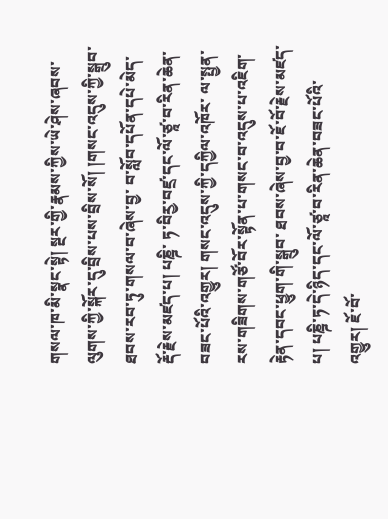གསལ་ཁ་མི་སྣང་སྟེ། སྔར་གྱི་རྣམས་ཀྱིས་ཡེ་ཤེས་ཞབས་ ལུགས་ཀྱི་སྐོར་དུ་བྲིས་པས་བྲིས་སོ། །གསང་འདུས་ཀྱི་སྒྲུབ་ཐབས་རབ་ཏུ་གསལ་བ་ཞེས་བྱ་ བ་སློབ་དཔོན་དཔེ་མེད་རྡོ་རྗེས་མཛད་པ། པཎྜི་ ཏ་བིརྱ་བཛྲ་དང་ལོ་ཙཱ་བ་རིན་ཆེན་བཟང་པོའི་འགྱུར། གསང་འདུས་ཀྱི་དཀྱིལ་འཁོར་ ལ་སྤྱན་རས་གཟིགས་གཙོ་བོར་སྟོན་པ་གསང་བ་འདུས་པ་འཇིག་རྟེན་དབང་ཕྱུག་གི་སྒྲུབ་ ཐབས་ཞེས་བྱ་བ་ཇོ་བོ་རྗེས་མཛད་པ། པཎྜི་ཏ་དེ་ཉིད་དང་ལོ་ཙཱ་བ་རིན་ཆེན་བཟང་པོའི་ འགྱུར། ཇོ་བོ་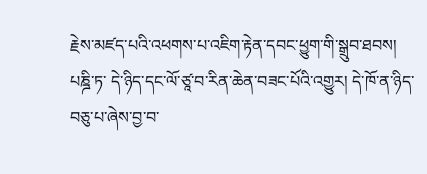རྗེས་མཛད་པའི་འཕགས་པ་འཇིག་རྟེན་དབང་ཕྱུག་གི་སྒྲུབ་ཐབས། པཎྜི་ཏ་ དེ་ཉིད་དང་ལོ་ཙཱ་བ་རིན་ཆེན་བཟང་པོའི་འགྱུར། དེ་ཁོ་ན་ཉིད་བཅུ་པ་ཞེས་བྱ་བ་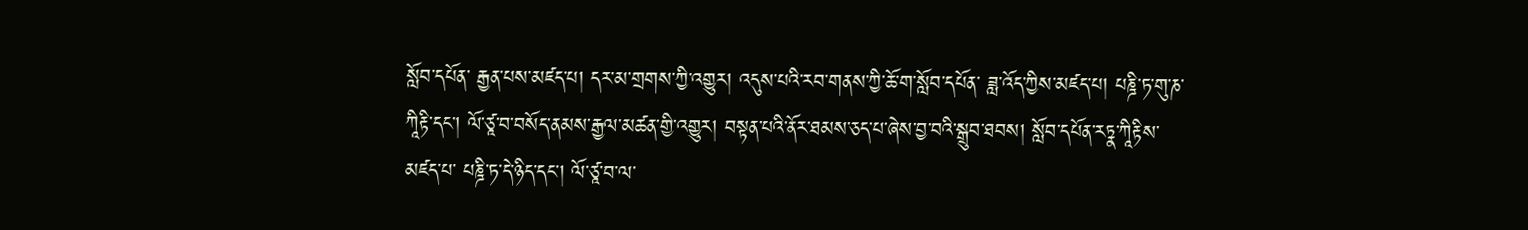སློབ་དཔོན་ རྒྱན་པས་མཛད་པ། དར་མ་གྲགས་ཀྱི་འགྱུར། འདུས་པའི་རབ་གནས་ཀྱི་ཆོ་ག་སློབ་དཔོན་ ཟླ་འོད་ཀྱིས་མཛད་པ། པཎྜི་ཏ་གུ་ཎ་ཀཱིརྟི་དང་། ལོ་ཙཱ་བ་བསོད་ནམས་རྒྱལ་མཚན་གྱི་འགྱུར། བསྟན་པའི་ནོར་ཐམས་ཅད་པ་ཞེས་བྱ་བའི་སྒྲུབ་ཐབས། སློབ་དཔོན་རཏྣ་ཀཱིརྟིས་མཛད་པ་ པཎྜི་ཏ་དེ་ཉིད་དང་། ལོ་ཙཱ་བ་ལ་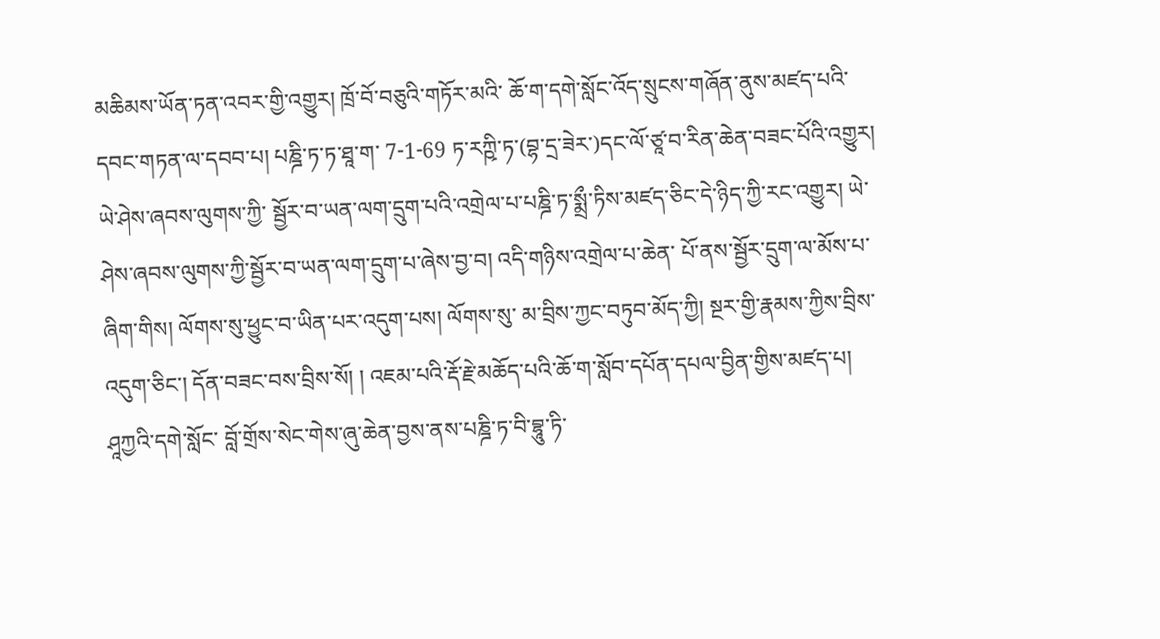མཆིམས་ཡོན་ཏན་འབར་གྱི་འགྱུར། ཁྲོ་བོ་བཅུའི་གཏོར་མའི་ ཆོ་ག་དགེ་སློང་འོད་སྲུངས་གཞོན་ནུས་མཛད་པའི་དབང་གཏན་ལ་དབབ་པ། པཎྜི་ཏ་ཏ་ཐཱ་ག་ 7-1-69 ཏ་རཀྵི་ཏ་(བྷ་དྲ་ཟེར་)དང་ལོ་ཙཱ་བ་རིན་ཆེན་བཟང་པོའི་འགྱུར། ཡེ་ཤེས་ཞབས་ལུགས་ཀྱི་ སྦྱོར་བ་ཡན་ལག་དྲུག་པའི་འགྲེལ་པ་པཎྜི་ཏ་སྨྲྀ་ཏིས་མཛད་ཅིང་དེ་ཉིད་ཀྱི་རང་འགྱུར། ཡེ་ཤེས་ཞབས་ལུགས་ཀྱི་སྦྱོར་བ་ཡན་ལག་དྲུག་པ་ཞེས་བྱ་བ། འདི་གཉིས་འགྲེལ་པ་ཆེན་ པོ་ནས་སྦྱོར་དྲུག་ལ་མོས་པ་ཞིག་གིས། ལོགས་སུ་ཕྱུང་བ་ཡིན་པར་འདུག་པས། ལོགས་སུ་ མ་བྲིས་ཀྱང་བཏུབ་མོད་ཀྱི། སྔར་གྱི་རྣམས་ཀྱིས་བྲིས་འདུག་ཅིང་། དོན་བཟང་བས་བྲིས་སོ། ། འཇམ་པའི་རྡོ་རྗེ་མཆོད་པའི་ཆོ་ག་སློབ་དཔོན་དཔལ་བྱིན་གྱིས་མཛད་པ། ཤཱཀྱའི་དགེ་སློང་ བློ་གྲོས་སེང་གེས་ཞུ་ཆེན་བྱས་ནས་པཎྜི་ཏ་བི་བྷཱུ་ཏི་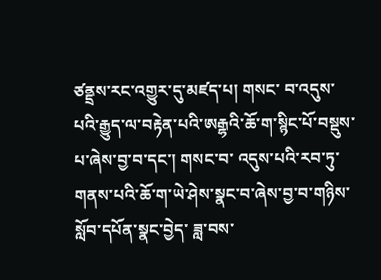ཙནྡྲས་རང་འགྱུར་དུ་མཛད་པ། གསང་ བ་འདུས་པའི་རྒྱུད་ལ་བརྟེན་པའི་ཨརྒྷའི་ཆོ་ག་སྙིང་པོ་བསྡུས་པ་ཞེས་བྱ་བ་དང་། གསང་བ་ འདུས་པའི་རབ་ཏུ་གནས་པའི་ཆོ་ག་ཡེ་ཤེས་སྣང་བ་ཞེས་བྱ་བ་གཉིས་སློབ་དཔོན་སྣང་བྱེད་ ཟླ་བས་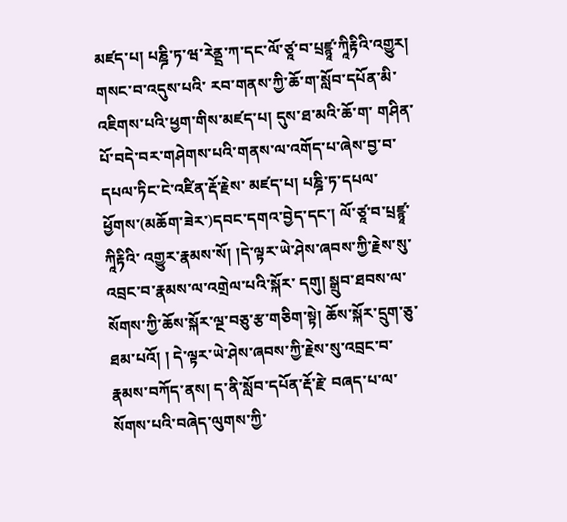མཛད་པ། པཎྜི་ཏ་ཝ་རེནྡྲ་ཀ་དང་ལོ་ཙཱ་བ་པྲཛྙཱ་ཀཱིརྟིའི་འགྱུར། གསང་བ་འདུས་པའི་ རབ་གནས་ཀྱི་ཆོ་ག་སློབ་དཔོན་མི་འཇིགས་པའི་ཕྱག་གིས་མཛད་པ། དུས་ཐ་མའི་ཆོ་ག་ གཤིན་པོ་བདེ་བར་གཤེགས་པའི་གནས་ལ་འགོད་པ་ཞེས་བྱ་བ་དཔལ་ཏིང་ངེ་འཛིན་རྡོ་རྗེས་ མཛད་པ། པཎྜི་ཏ་དཔལ་ཕྱོགས་(མཆོག་ཟེར་)དབང་དགའ་བྱེད་དང་། ལོ་ཙཱ་བ་པྲཛྙཱ་ཀཱིརྟིའི་ འགྱུར་རྣམས་སོ། །དེ་ལྟར་ཡེ་ཤེས་ཞབས་ཀྱི་རྗེས་སུ་འབྲང་བ་རྣམས་ལ་འགྲེལ་པའི་སྐོར་ དགུ། སྒྲུབ་ཐབས་ལ་སོགས་ཀྱི་ཆོས་སྐོར་ལྔ་བཅུ་རྩ་གཅིག་སྟེ། ཆོས་སྐོར་དྲུག་ཅུ་ཐམ་པའོ། ། དེ་ལྟར་ཡེ་ཤེས་ཞབས་ཀྱི་རྗེས་སུ་འབྲང་བ་རྣམས་བཀོད་ནས། ད་ནི་སློབ་དཔོན་རྡོ་རྗེ་ བཞད་པ་ལ་སོགས་པའི་བཞེད་ལུགས་ཀྱི་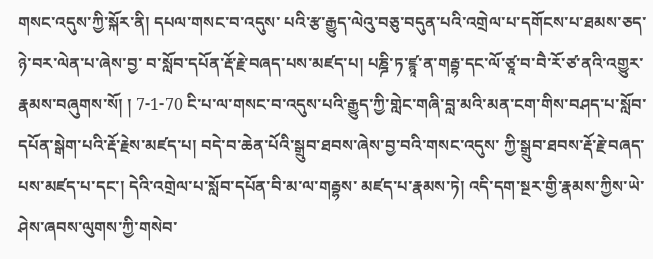གསང་འདུས་ཀྱི་སྐོར་ནི། དཔལ་གསང་བ་འདུས་ པའི་རྩ་རྒྱུད་ལེའུ་བཅུ་བདུན་པའི་འགྲེལ་པ་དགོངས་པ་ཐམས་ཅད་ཉེ་བར་ལེན་པ་ཞེས་བྱ་ བ་སློབ་དཔོན་རྡོ་རྗེ་བཞད་པས་མཛད་པ། པཎྜི་ཏ་ཛྙཱ་ན་གརྦྷ་དང་ལོ་ཙཱ་བ་བཻ་རོ་ཙ་ནའི་འགྱུར་ རྣམས་བཞུགས་སོ། ། 7-1-70 ངི་པ་ལ་གསང་བ་འདུས་པའི་རྒྱུད་ཀྱི་གླེང་གཞི་བླ་མའི་མན་ངག་གིས་བཤད་པ་སློབ་ དཔོན་སྒེག་པའི་རྡོ་རྗེས་མཛད་པ། བདེ་བ་ཆེན་པོའི་སྒྲུབ་ཐབས་ཞེས་བྱ་བའི་གསང་འདུས་ ཀྱི་སྒྲུབ་ཐབས་རྡོ་རྗེ་བཞད་པས་མཛད་པ་དང་། དེའི་འགྲེལ་པ་སློབ་དཔོན་བི་མ་ལ་གརྦྷས་ མཛད་པ་རྣམས་ཏེ། འདི་དག་སྔར་གྱི་རྣམས་ཀྱིས་ཡེ་ཤེས་ཞབས་ལུགས་ཀྱི་གསེབ་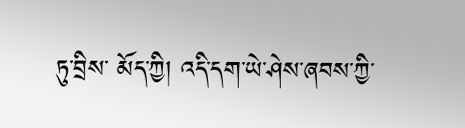ཏུ་བྲིས་ མོད་ཀྱི། འདི་དག་ཡེ་ཤེས་ཞབས་ཀྱི་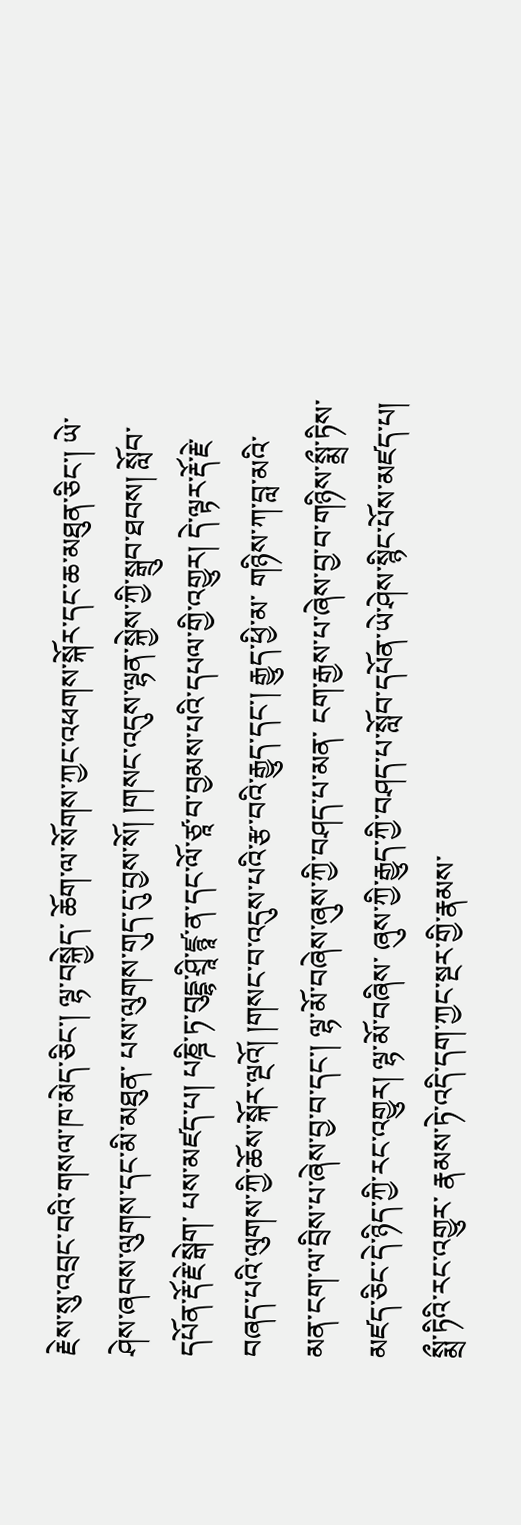རྗེས་སུ་འབྲང་བའི་གསལ་ཁ་མེད་ཅིང་། ལྷ་བསྐྱེད་ ཆོག་ལ་སོགས་ཀྱང་འཕགས་སྐོར་དང་ཆ་མཐུན་ཅིང་། ཡེ་ཤེས་ཞབས་ལུགས་དང་མི་མཐུན་ པས་ལུགས་གུད་དུ་བྱས་སོ། །གསང་འདུས་ལྷན་སྐྱེས་ཀྱི་སྒྲུབ་ཐབས། སློབ་དཔོན་རྡོ་རྗེ་སྒེག་ པས་མཛད་པ། པཎྜི་ཏ་བུདྡྷ་ཤྲཱི་ཛྙཱ་ན་དང་ལོ་ཙཱ་བ་བྱམས་པའི་དཔལ་གྱི་འགྱུར། དེ་ལྟར་རྡོ་རྗེ་ བཞད་པའི་ལུགས་ཀྱི་ཆོས་སྐོར་ལྔའོ། །གསང་བ་འདུས་པའི་རྩ་བའི་རྒྱུད་དང་། རྒྱུད་ཕྱི་མ་ གཉིས་ཀ་བླ་མའི་མན་ངག་ལ་བྲིས་པ་ཞེས་བྱ་བ་དང་། ལྷ་མོ་བཞེས་ཞུས་ཀྱི་བཤད་པ་མན་ ངག་རྒྱས་པ་ཞེས་བྱ་བ་གཉིས་སྨྲྀ་ཏིས་མཛད་ཅིང་དེ་ཉིད་ཀྱི་རང་འགྱུར། ལྷ་མོ་བཞིས་ ཞུས་ཀྱི་རྒྱུད་ཀྱི་བཤད་པ་སློབ་དཔོན་ཡེ་ཤེས་སྙིང་པོས་མཛད་པ། སྨྲྀ་ཏིའི་རང་འགྱུར་ རྣམས་ཏེ་འདི་དག་ཀྱང་སྔར་གྱི་རྣམས་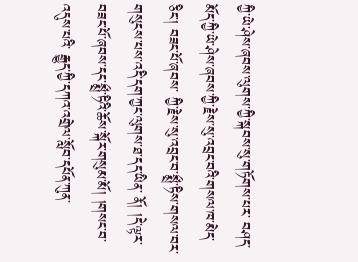ཀྱི་ཡེ་ཤེས་ཞབས་ལུགས་ཀྱི་སྐབས་སུ་གཏོགས་པར་ བཤད་མོད་ཀྱི་ཡེ་ཤེས་ཞབས་ཀྱི་རྗེས་སུ་འབྲང་བའི་གསལ་ཁ་མེད་ཅིང་། བཟང་པོ་ཞབས་ ཀྱི་རྗེས་སུ་འབྲང་བ་སྨྲྀ་ཏིས་གསལ་བར་གསུངས་པས་འདི་དག་ཀྱང་ལུགས་ཐ་དད་ཡིན་ ནོ། །དེ་ལྟར་བཟང་པོ་ཞབས་དང་སྨྲྀ་ཏིའི་ཆོས་སྐོར་གསུམ་མོ། །གསང་བ་འདུས་པའི་ རྒྱུད་ཀྱི་དཀའ་འགྲེལ་སློབ་དཔོན་ཀུན་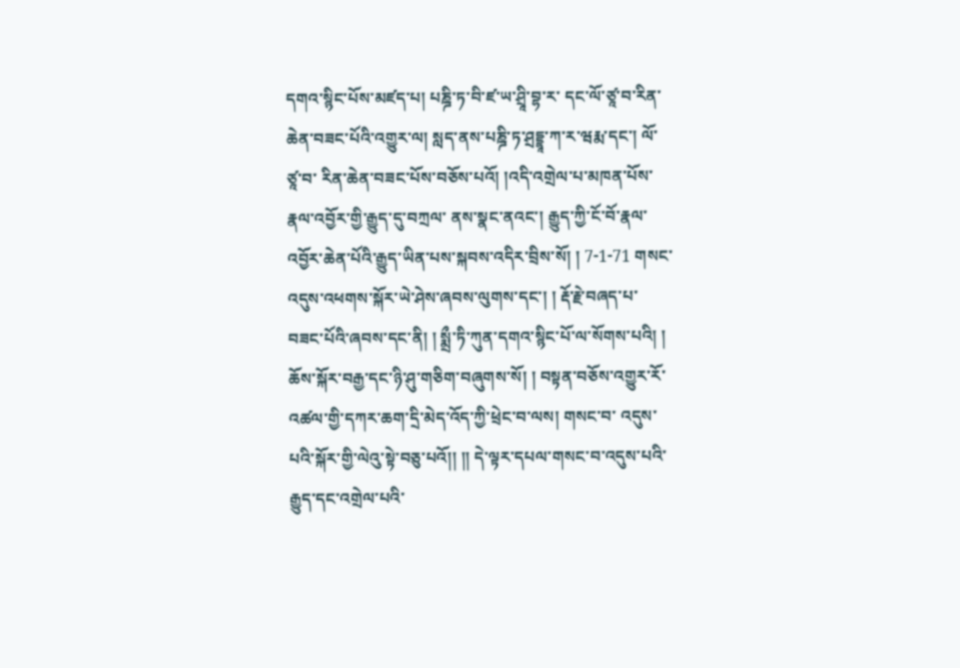དགའ་སྙིང་པོས་མཛད་པ། པཎྜི་ཏ་བི་ཛ་ཡ་ཤྲཱི་བྷ་ར་ དང་ལོ་ཙཱ་བ་རིན་ཆེན་བཟང་པོའི་འགྱུར་ལ། སླད་ནས་པཎྜི་ཏ་ཤྲདྡྷཱ་ཀ་ར་ཝརྨ་དང་། ལོ་ཙཱ་བ་ རིན་ཆེན་བཟང་པོས་བཅོས་པའོ། །འདི་འགྲེལ་པ་མཁན་པོས་རྣལ་འབྱོར་གྱི་རྒྱུད་དུ་བཀྲལ་ ནས་སྣང་ནའང་། རྒྱུད་ཀྱི་ངོ་བོ་རྣལ་འབྱོར་ཆེན་པོའི་རྒྱུད་ཡིན་པས་སྐབས་འདིར་བྲིས་སོ། ། 7-1-71 གསང་འདུས་འཕགས་སྐོར་ཡེ་ཤེས་ཞབས་ལུགས་དང་། ། རྡོ་རྗེ་བཞད་པ་བཟང་པོའི་ཞབས་དང་ནི། ། སྨྲྀ་ཏི་ཀུན་དགའ་སྙིང་པོ་ལ་སོགས་པའི། ། ཆོས་སྐོར་བརྒྱ་དང་ཉི་ཤུ་གཅིག་བཞུགས་སོ། ། བསྟན་བཅོས་འགྱུར་རོ་འཚལ་གྱི་དཀར་ཆག་དྲི་མེད་འོད་ཀྱི་ཕྲེང་བ་ལས། གསང་བ་ འདུས་པའི་སྐོར་གྱི་ལེའུ་སྟེ་བཅུ་པའོ།། །། དེ་ལྟར་དཔལ་གསང་བ་འདུས་པའི་རྒྱུད་དང་འགྲེལ་པའི་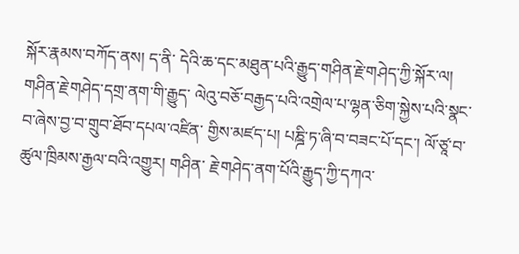སྐོར་རྣམས་བཀོད་ནས། ད་ནི་ དེའི་ཆ་དང་མཐུན་པའི་རྒྱུད་གཤིན་རྗེ་གཤེད་ཀྱི་སྐོར་ལ། གཤིན་རྗེ་གཤེད་དགྲ་ནག་གི་རྒྱུད་ ལེའུ་བཅོ་བརྒྱད་པའི་འགྲེལ་པ་ལྷན་ཅིག་སྐྱེས་པའི་སྣང་བ་ཞེས་བྱ་བ་གྲུབ་ཐོབ་དཔལ་འཛིན་ གྱིས་མཛད་པ། པཎྜི་ཏ་ཞི་བ་བཟང་པོ་དང་། ལོ་ཙཱ་བ་ཚུལ་ཁྲིམས་རྒྱལ་བའི་འགྱུར། གཤིན་ རྗེ་གཤེད་ནག་པོའི་རྒྱུད་ཀྱི་དཀའ་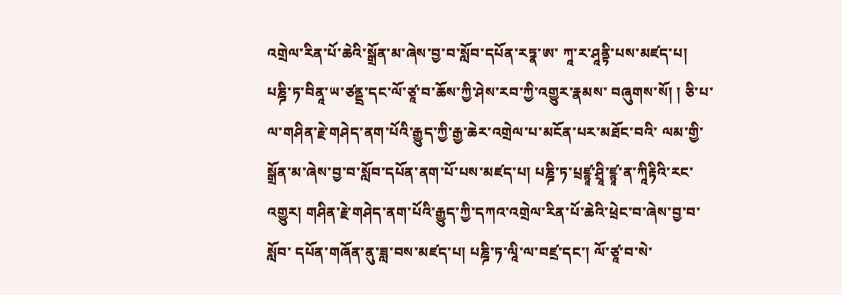འགྲེལ་རིན་པོ་ཆེའི་སྒྲོན་མ་ཞེས་བྱ་བ་སློབ་དཔོན་རཏྣ་ཨ་ ཀཱ་ར་ཤཱནྟི་པས་མཛད་པ། པཎྜི་ཏ་བིནཱ་ཡ་ཙནྡྲ་དང་ལོ་ཙཱ་བ་ཆོས་ཀྱི་ཤེས་རབ་ཀྱི་འགྱུར་རྣམས་ བཞུགས་སོ། ། ཅི་པ་ལ་གཤིན་རྗེ་གཤེད་ནག་པོའི་རྒྱུད་ཀྱི་རྒྱ་ཆེར་འགྲེལ་པ་མངོན་པར་མཐོང་བའི་ ལམ་གྱི་སྒྲོན་མ་ཞེས་བྱ་བ་སློབ་དཔོན་ནག་པོ་པས་མཛད་པ། པཎྜི་ཏ་པྲཛྙཱ་ཤྲཱི་ཛྙཱ་ན་ཀཱིརྟིའི་རང་ འགྱུར། གཤིན་རྗེ་གཤེད་ནག་པོའི་རྒྱུད་ཀྱི་དཀའ་འགྲེལ་རིན་པོ་ཆེའི་ཕྲེང་བ་ཞེས་བྱ་བ་སློབ་ དཔོན་གཞོན་ནུ་ཟླ་བས་མཛད་པ། པཎྜི་ཏ་ལཱི་ལ་བཛྲ་དང་། ལོ་ཙཱ་བ་སེ་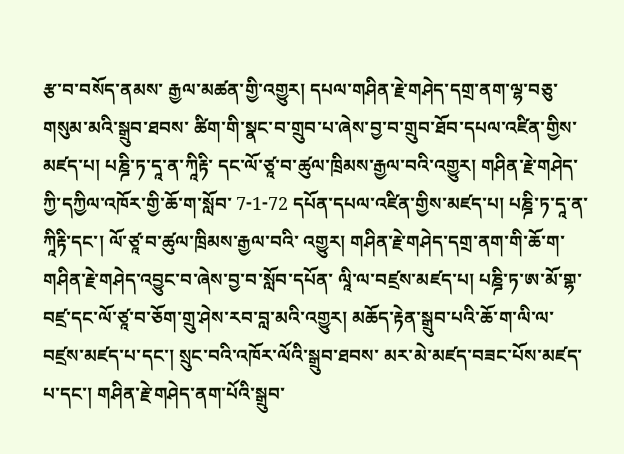རྩ་བ་བསོད་ནམས་ རྒྱལ་མཚན་གྱི་འགྱུར། དཔལ་གཤིན་རྗེ་གཤེད་དགྲ་ནག་ལྷ་བཅུ་གསུམ་མའི་སྒྲུབ་ཐབས་ ཚིག་གི་སྣང་བ་གྲུབ་པ་ཞེས་བྱ་བ་གྲུབ་ཐོབ་དཔལ་འཛིན་གྱིས་མཛད་པ། པཎྜི་ཏ་དཱ་ན་ཀཱིརྟི་ དང་ལོ་ཙཱ་བ་ཚུལ་ཁྲིམས་རྒྱལ་བའི་འགྱུར། གཤིན་རྗེ་གཤེད་ཀྱི་དཀྱིལ་འཁོར་གྱི་ཆོ་ག་སློབ་ 7-1-72 དཔོན་དཔལ་འཛིན་གྱིས་མཛད་པ། པཎྜི་ཏ་དཱ་ན་ཀཱིརྟི་དང་། ལོ་ཙཱ་བ་ཚུལ་ཁྲིམས་རྒྱལ་བའི་ འགྱུར། གཤིན་རྗེ་གཤེད་དགྲ་ནག་གི་ཆོ་ག་གཤིན་རྗེ་གཤེད་འབྱུང་བ་ཞེས་བྱ་བ་སློབ་དཔོན་ ལཱི་ལ་བཛྲས་མཛད་པ། པཎྜི་ཏ་ཨ་མོ་གྷ་བཛྲ་དང་ལོ་ཙཱ་བ་ཅོག་གྲུ་ཤེས་རབ་བླ་མའི་འགྱུར། མཆོད་རྟེན་སྒྲུབ་པའི་ཆོ་ག་ལི་ལ་བཛྲས་མཛད་པ་དང་། སྲུང་བའི་འཁོར་ལོའི་སྒྲུབ་ཐབས་ མར་མེ་མཛད་བཟང་པོས་མཛད་པ་དང་། གཤིན་རྗེ་གཤེད་ནག་པོའི་སྒྲུབ་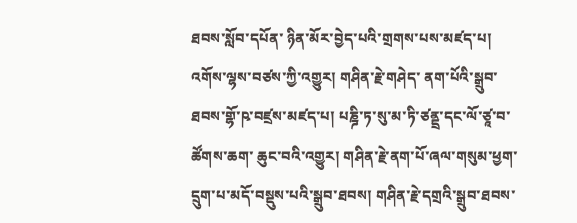ཐབས་སློབ་དཔོན་ ཉིན་མོར་བྱེད་པའི་གྲགས་པས་མཛད་པ། འགོས་ལྷས་བཙས་ཀྱི་འགྱུར། གཤིན་རྗེ་གཤེད་ ནག་པོའི་སྒྲུབ་ཐབས་གྷོ་ཥ་བཛྲས་མཛད་པ། པཎྜི་ཏ་སུ་མ་ཏི་ཙནྡྲ་དང་ལོ་ཙཱ་བ་ཚོགས་ཆག་ ཆུང་བའི་འགྱུར། གཤིན་རྗེ་ནག་པོ་ཞལ་གསུམ་ཕྱག་དྲུག་པ་མདོ་བསྡུས་པའི་སྒྲུབ་ཐབས། གཤིན་རྗེ་དགྲའི་སྒྲུབ་ཐབས་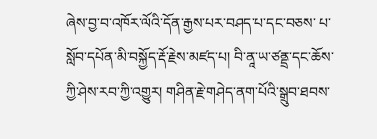ཞེས་བྱ་བ་འཁོར་ལོའི་དོན་རྒྱས་པར་བཤད་པ་དང་བཅས་ པ་སློབ་དཔོན་མི་བསྐྱོད་རྡོ་རྗེས་མཛད་པ། བི་ནཱ་ཡ་ཙནྡྲ་དང་ཆོས་ཀྱི་ཤེས་རབ་ཀྱི་འགྱུར། གཤིན་རྗེ་གཤེད་ནག་པོའི་སྒྲུབ་ཐབས་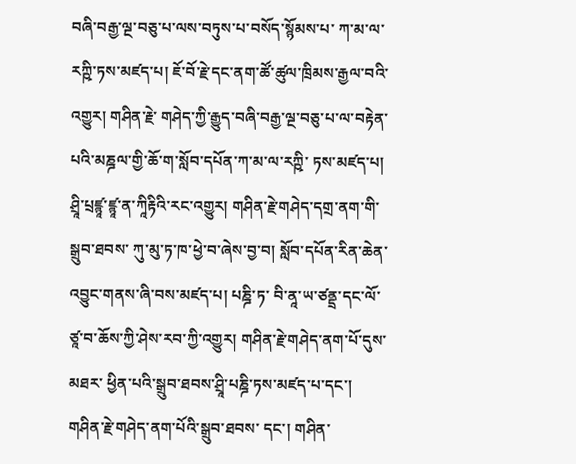བཞི་བརྒྱ་ལྔ་བཅུ་པ་ལས་བཏུས་པ་བསོད་སྙོམས་པ་ ཀ་མ་ལ་རཀྵི་ཏས་མཛད་པ། ཇོ་བོ་རྗེ་དང་ནག་ཚོ་ཚུལ་ཁྲིམས་རྒྱལ་བའི་འགྱུར། གཤིན་རྗེ་ གཤེད་ཀྱི་རྒྱུད་བཞི་བརྒྱ་ལྔ་བཅུ་པ་ལ་བརྟེན་པའི་མཎྜལ་གྱི་ཆོ་ག་སློབ་དཔོན་ཀ་མ་ལ་རཀྵི་ ཏས་མཛད་པ། ཤྲཱི་པྲཛྙཱ་ཛྙཱ་ན་ཀཱིརྟིའི་རང་འགྱུར། གཤིན་རྗེ་གཤེད་དགྲ་ནག་གི་སྒྲུབ་ཐབས་ ཀུ་མུ་ཏ་ཁ་ཕྱེ་བ་ཞེས་བྱ་བ། སློབ་དཔོན་རིན་ཆེན་འབྱུང་གནས་ཞི་བས་མཛད་པ། པཎྜི་ཏ་ བི་ནཱ་ཡ་ཙནྡྲ་དང་ལོ་ཙཱ་བ་ཆོས་ཀྱི་ཤེས་རབ་ཀྱི་འགྱུར། གཤིན་རྗེ་གཤེད་ནག་པོ་དུས་མཐར་ ཕྱིན་པའི་སྒྲུབ་ཐབས་ཤྲཱི་པཎྜི་ཏས་མཛད་པ་དང་། གཤིན་རྗེ་གཤེད་ནག་པོའི་སྒྲུབ་ཐབས་ དང་། གཤིན་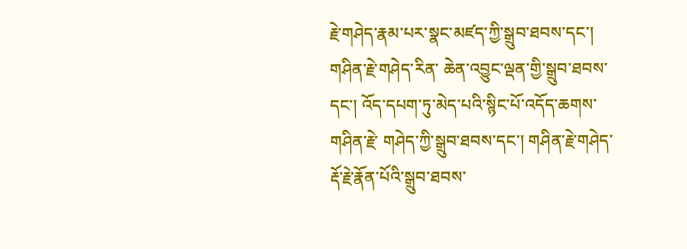རྗེ་གཤེད་རྣམ་པར་སྣང་མཛད་ཀྱི་སྒྲུབ་ཐབས་དང་། གཤིན་རྗེ་གཤེད་རིན་ ཆེན་འབྱུང་ལྡན་གྱི་སྒྲུབ་ཐབས་དང་། འོད་དཔག་ཏུ་མེད་པའི་སྙིང་པོ་འདོད་ཆགས་གཤིན་རྗེ་ གཤེད་ཀྱི་སྒྲུབ་ཐབས་དང་། གཤིན་རྗེ་གཤེད་རྡོ་རྗེ་རྣོན་པོའི་སྒྲུབ་ཐབས་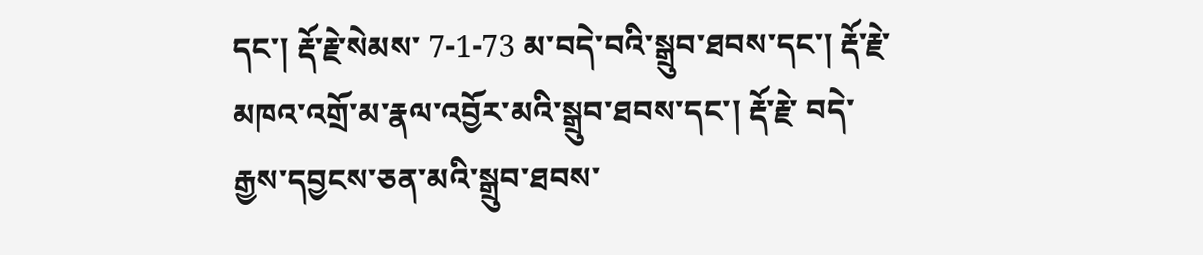དང་། རྡོ་རྗེ་སེམས་ 7-1-73 མ་བདེ་བའི་སྒྲུབ་ཐབས་དང་། རྡོ་རྗེ་མཁའ་འགྲོ་མ་རྣལ་འབྱོར་མའི་སྒྲུབ་ཐབས་དང་། རྡོ་རྗེ་ བདེ་རྒྱས་དབྱངས་ཅན་མའི་སྒྲུབ་ཐབས་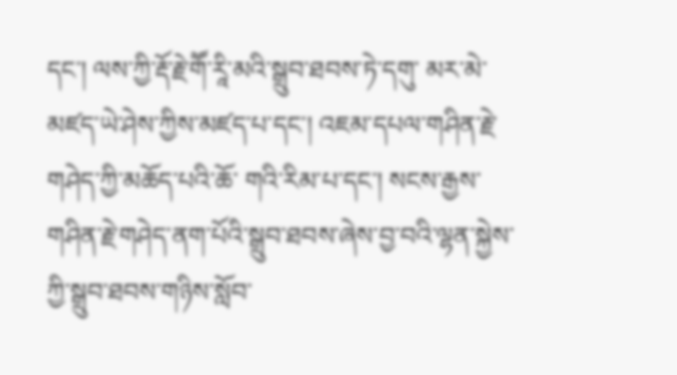དང་། ལས་ཀྱི་རྡོ་རྗེ་གཽ་རཱི་མའི་སྒྲུབ་ཐབས་ཏེ་དགུ་ མར་མེ་མཛད་ཡེ་ཤེས་ཀྱིས་མཛད་པ་དང་། འཇམ་དཔལ་གཤིན་རྗེ་གཤེད་ཀྱི་མཆོད་པའི་ཆོ་ གའི་རིམ་པ་དང་། སངས་རྒྱས་གཤིན་རྗེ་གཤེད་ནག་པོའི་སྒྲུབ་ཐབས་ཞེས་བྱ་བའི་ལྷན་སྐྱེས་ ཀྱི་སྒྲུབ་ཐབས་གཉིས་སློབ་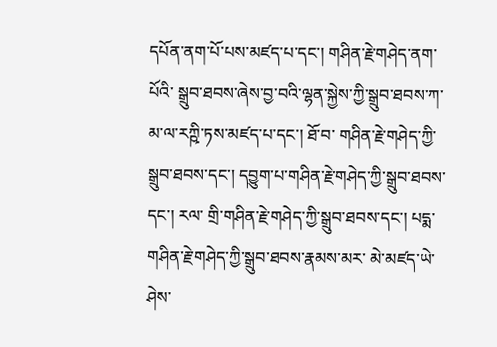དཔོན་ནག་པོ་པས་མཛད་པ་དང་། གཤིན་རྗེ་གཤེད་ནག་པོའི་ སྒྲུབ་ཐབས་ཞེས་བྱ་བའི་ལྷན་སྐྱེས་ཀྱི་སྒྲུབ་ཐབས་ཀ་མ་ལ་རཀྵི་ཏས་མཛད་པ་དང་། ཐོ་བ་ གཤིན་རྗེ་གཤེད་ཀྱི་སྒྲུབ་ཐབས་དང་། དབྱུག་པ་གཤིན་རྗེ་གཤེད་ཀྱི་སྒྲུབ་ཐབས་དང་། རལ་ གྲི་གཤིན་རྗེ་གཤེད་ཀྱི་སྒྲུབ་ཐབས་དང་། པདྨ་གཤིན་རྗེ་གཤེད་ཀྱི་སྒྲུབ་ཐབས་རྣམས་མར་ མེ་མཛད་ཡེ་ཤེས་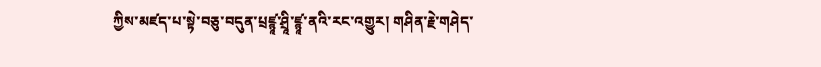ཀྱིས་མཛད་པ་སྟེ་བཅུ་བདུན་པྲཛྙཱ་ཤྲཱི་ཛྙཱ་ནའི་རང་འགྱུར། གཤིན་རྗེ་གཤེད་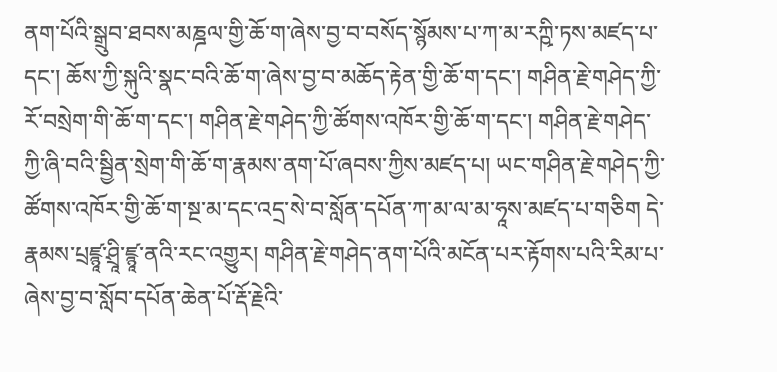ནག་པོའི་སྒྲུབ་ཐབས་མཎྜལ་གྱི་ཆོ་ག་ཞེས་བྱ་བ་བསོད་སྙོམས་པ་ཀ་མ་རཀྵི་ཏས་མཛད་པ་ དང་། ཆོས་ཀྱི་སྐུའི་སྣང་བའི་ཆོ་ག་ཞེས་བྱ་བ་མཆོད་རྟེན་གྱི་ཆོ་ག་དང་། གཤིན་རྗེ་གཤེད་ཀྱི་ རོ་བསྲེག་གི་ཆོ་ག་དང་། གཤིན་རྗེ་གཤེད་ཀྱི་ཚོགས་འཁོར་གྱི་ཆོ་ག་དང་། གཤིན་རྗེ་གཤེད་ ཀྱི་ཞི་བའི་སྦྱིན་སྲེག་གི་ཆོ་ག་རྣམས་ནག་པོ་ཞབས་ཀྱིས་མཛད་པ། ཡང་གཤིན་རྗེ་གཤེད་ཀྱི་ ཚོགས་འཁོར་གྱི་ཆོ་ག་སྔ་མ་དང་འདྲ་སེ་བ་སློན་དཔོན་ཀ་མ་ལ་མ་ཧཱས་མཛད་པ་གཅིག དེ་ རྣམས་པྲཛྙཱ་ཤྲཱི་ཛྙཱ་ནའི་རང་འགྱུར། གཤིན་རྗེ་གཤེད་ནག་པོའི་མངོན་པར་རྟོགས་པའི་རིམ་པ་ ཞེས་བྱ་བ་སློབ་དཔོན་ཆེན་པོ་རྡོ་རྗེའི་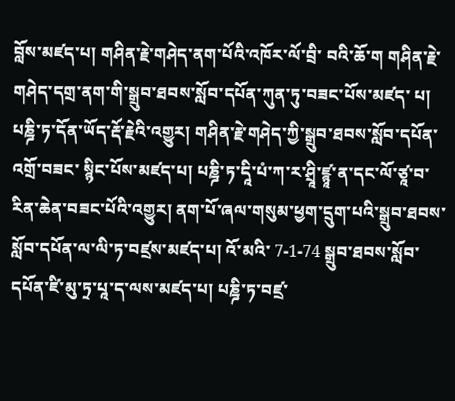བློས་མཛད་པ། གཤིན་རྗེ་གཤེད་ནག་པོའི་འཁོར་ལོ་བྲི་ བའི་ཆོ་ག གཤིན་རྗེ་གཤེད་དགྲ་ནག་གི་སྒྲུབ་ཐབས་སློབ་དཔོན་ཀུན་ཏུ་བཟང་པོས་མཛད་ པ། པཎྜི་ཏ་དོན་ཡོད་རྡོ་རྗེའི་འགྱུར། གཤིན་རྗེ་གཤེད་ཀྱི་སྒྲུབ་ཐབས་སློབ་དཔོན་འགྲོ་བཟང་ སྙིང་པོས་མཛད་པ། པཎྜི་ཏ་དཱི་པཾ་ཀ་ར་ཤྲཱི་ཛྙཱ་ན་དང་ལོ་ཙཱ་བ་རིན་ཆེན་བཟང་པོའི་འགྱུར། ནག་པོ་ཞལ་གསུམ་ཕྱག་དྲུག་པའི་སྒྲུབ་ཐབས་སློབ་དཔོན་ལ་ལི་ཏ་བཛྲས་མཛད་པ། འོ་མའི་ 7-1-74 སྒྲུབ་ཐབས་སློབ་དཔོན་ཛི་མུ་ཏྲ་པཱ་ད་ལས་མཛད་པ། པཎྜི་ཏ་བཛྲ་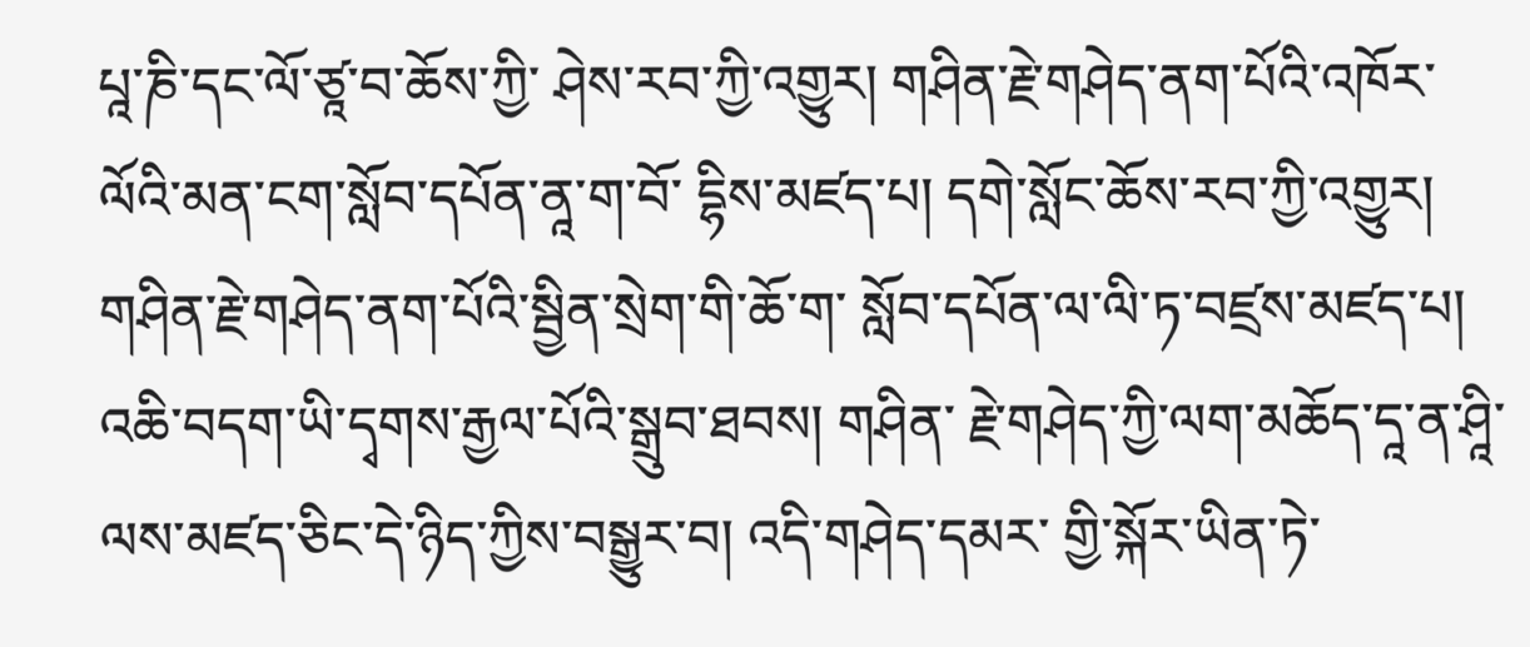པཱ་ཎི་དང་ལོ་ཙཱ་བ་ཆོས་ཀྱི་ ཤེས་རབ་ཀྱི་འགྱུར། གཤིན་རྗེ་གཤེད་ནག་པོའི་འཁོར་ལོའི་མན་ངག་སློབ་དཔོན་ནཱ་ག་བོ་ དྷིས་མཛད་པ། དགེ་སློང་ཆོས་རབ་ཀྱི་འགྱུར། གཤིན་རྗེ་གཤེད་ནག་པོའི་སྦྱིན་སྲེག་གི་ཆོ་ག་ སློབ་དཔོན་ལ་ལི་ཏ་བཛྲས་མཛད་པ། འཆི་བདག་ཡི་དྭགས་རྒྱལ་པོའི་སྒྲུབ་ཐབས། གཤིན་ རྗེ་གཤེད་ཀྱི་ལག་མཆོད་དཱ་ན་ཤཱི་ལས་མཛད་ཅིང་དེ་ཉིད་ཀྱིས་བསྒྱུར་བ། འདི་གཤེད་དམར་ གྱི་སྐོར་ཡིན་ཏེ་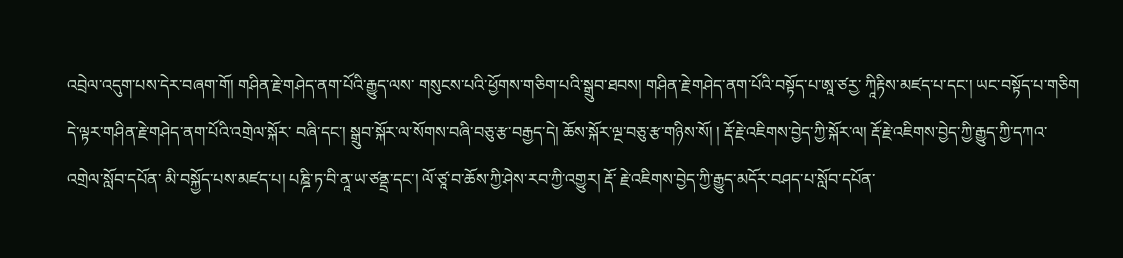འབྲེལ་འདུག་པས་དེར་བཞག་གོ། གཤིན་རྗེ་གཤེད་ནག་པོའི་རྒྱུད་ལས་ གསུངས་པའི་ཕྱོགས་གཅིག་པའི་སྒྲུབ་ཐབས། གཤིན་རྗེ་གཤེད་ནག་པོའི་བསྟོད་པ་ཨཱ་ཙརྱ་ ཀཱིརྟིས་མཛད་པ་དང་། ཡང་བསྟོད་པ་གཅིག དེ་ལྟར་གཤིན་རྗེ་གཤེད་ནག་པོའི་འགྲེལ་སྐོར་ བཞི་དང་། སྒྲུབ་སྐོར་ལ་སོགས་བཞི་བཅུ་རྩ་བརྒྱད་དེ། ཆོས་སྐོར་ལྔ་བཅུ་རྩ་གཉིས་སོ། ། རྡོ་རྗེ་འཇིགས་བྱེད་ཀྱི་སྐོར་ལ། རྡོ་རྗེ་འཇིགས་བྱེད་ཀྱི་རྒྱུད་ཀྱི་དཀའ་འགྲེལ་སློབ་དཔོན་ མི་བསྐྱོད་པས་མཛད་པ། པཎྜི་ཏ་བི་ནཱ་ཡ་ཙནྡྲ་དང་། ལོ་ཙཱ་བ་ཆོས་ཀྱི་ཤེས་རབ་ཀྱི་འགྱུར། རྡོ་ རྗེ་འཇིགས་བྱེད་ཀྱི་རྒྱུད་མདོར་བཤད་པ་སློབ་དཔོན་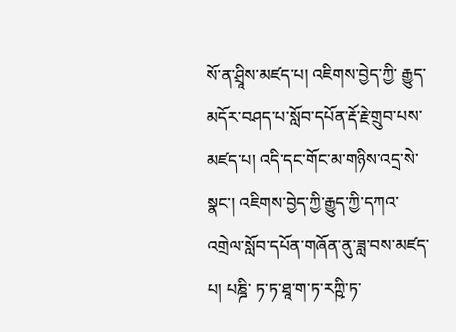སོ་ན་ཤྲཱིས་མཛད་པ། འཇིགས་བྱེད་ཀྱི་ རྒྱུད་མདོར་བཤད་པ་སློབ་དཔོན་རྡོ་རྗེ་གྲུབ་པས་མཛད་པ། འདི་དང་གོང་མ་གཉིས་འདྲ་སེ་ སྣང་། འཇིགས་བྱེད་ཀྱི་རྒྱུད་ཀྱི་དཀའ་འགྲེལ་སློབ་དཔོན་གཞོན་ནུ་ཟླ་བས་མཛད་པ། པཎྜི་ ཏ་ཏ་ཐཱ་ག་ཏ་རཀྵི་ཏ་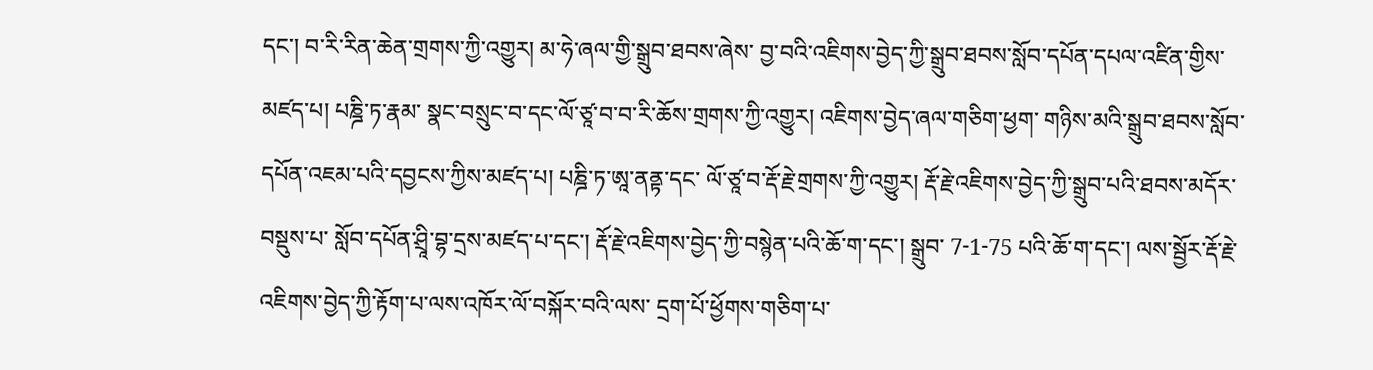དང་། བ་རི་རིན་ཆེན་གྲགས་ཀྱི་འགྱུར། མ་ཧེ་ཞལ་གྱི་སྒྲུབ་ཐབས་ཞེས་ བྱ་བའི་འཇིགས་བྱེད་ཀྱི་སྒྲུབ་ཐབས་སློབ་དཔོན་དཔལ་འཛིན་གྱིས་མཛད་པ། པཎྜི་ཏ་རྣམ་ སྣང་བསྲུང་བ་དང་ལོ་ཙཱ་བ་བ་རི་ཆོས་གྲགས་ཀྱི་འགྱུར། འཇིགས་བྱེད་ཞལ་གཅིག་ཕྱག་ གཉིས་མའི་སྒྲུབ་ཐབས་སློབ་དཔོན་འཇམ་པའི་དབྱངས་ཀྱིས་མཛད་པ། པཎྜི་ཏ་ཨཱ་ནནྟ་དང་ ལོ་ཙཱ་བ་རྡོ་རྗེ་གྲགས་ཀྱི་འགྱུར། རྡོ་རྗེ་འཇིགས་བྱེད་ཀྱི་སྒྲུབ་པའི་ཐབས་མདོར་བསྡུས་པ་ སློབ་དཔོན་ཤྲཱི་བྷ་དྲས་མཛད་པ་དང་། རྡོ་རྗེ་འཇིགས་བྱེད་ཀྱི་བསྙེན་པའི་ཆོ་ག་དང་། སྒྲུབ་ 7-1-75 པའི་ཆོ་ག་དང་། ལས་སྦྱོར་རྡོ་རྗེ་འཇིགས་བྱེད་ཀྱི་རྟོག་པ་ལས་འཁོར་ལོ་བསྐོར་བའི་ལས་ དྲག་པོ་ཕྱོགས་གཅིག་པ་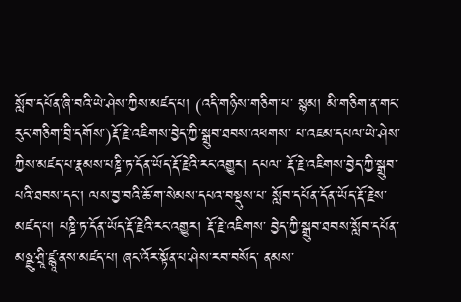སློབ་དཔོན་ཞི་བའི་ཡེ་ཤེས་ཀྱིས་མཛད་པ། (འདི་གཉིས་གཅིག་པ་ སྙམ། མི་གཅིག་ན་གང་རུང་གཅིག་བྲི་དགོས་)རྡོ་རྗེ་འཇིགས་བྱེད་ཀྱི་སྒྲུབ་ཐབས་འཕགས་ པ་འཇམ་དཔལ་ཡེ་ཤེས་ཀྱིས་མཛད་པ་རྣམས་པཎྜི་ཏ་དོན་ཡོད་རྡོ་རྗེའི་རང་འགྱུར། དཔལ་ རྡོ་རྗེ་འཇིགས་བྱེད་ཀྱི་སྒྲུབ་པའི་ཐབས་དང་། ལས་བྱ་བའི་ཆོ་ག་སེམས་དཔའ་བསྡུས་པ་ སློབ་དཔོན་དོན་ཡོད་རྡོ་རྗེས་མཛད་པ། པཎྜི་ཏ་དོན་ཡོད་རྡོ་རྗེའི་རང་འགྱུར། རྡོ་རྗེ་འཇིགས་ བྱེད་ཀྱི་སྒྲུབ་ཐབས་སློབ་དཔོན་མཉྫུ་ཤྲཱི་ཛྙཱ་ནས་མཛད་པ། ཞང་འོར་སྟོན་པ་ཤེས་རབ་བསོད་ ནམས་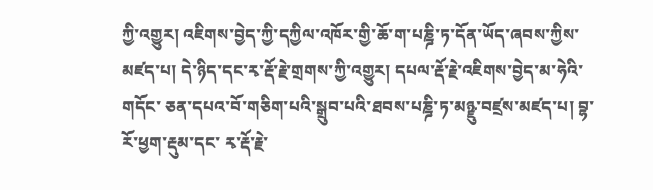ཀྱི་འགྱུར། འཇིགས་བྱེད་ཀྱི་དཀྱིལ་འཁོར་གྱི་ཆོ་ག་པཎྜི་ཏ་དོན་ཡོད་ཞབས་ཀྱིས་ མཛད་པ། དེ་ཉིད་དང་རྭ་རྡོ་རྗེ་གྲགས་ཀྱི་འགྱུར། དཔལ་རྡོ་རྗེ་འཇིགས་བྱེད་མ་ཧེའི་གདོང་ ཅན་དཔའ་བོ་གཅིག་པའི་སྒྲུབ་པའི་ཐབས་པཎྜི་ཏ་མཉྫུ་བཛྲས་མཛད་པ། བྷ་རོ་ཕྱག་རྡུམ་དང་ རྭ་རྡོ་རྗེ་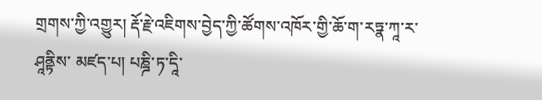གྲགས་ཀྱི་འགྱུར། རྡོ་རྗེ་འཇིགས་བྱེད་ཀྱི་ཚོགས་འཁོར་གྱི་ཆོ་ག་རཏྣ་ཀཱ་ར་ཤཱནྟིས་ མཛད་པ། པཎྜི་ཏ་དཱི་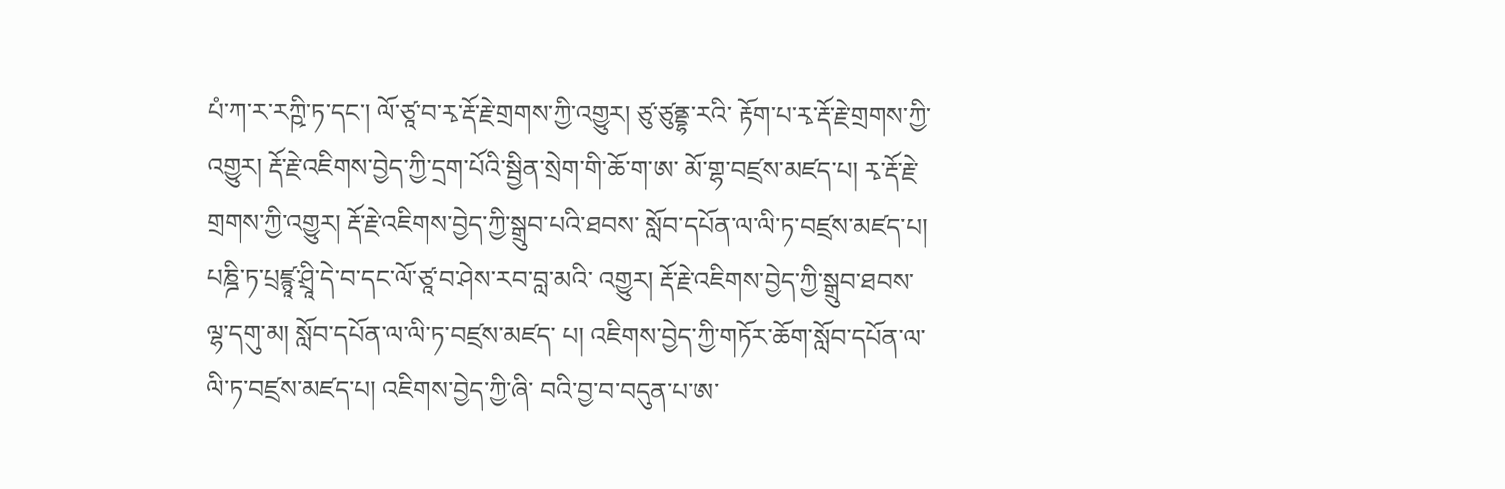པཾ་ཀ་ར་རཀྵི་ཏ་དང་། ལོ་ཙཱ་བ་རྭ་རྡོ་རྗེ་གྲགས་ཀྱི་འགྱུར། ཙུ་ཙུནྡྷ་རའི་ རྟོག་པ་རྭ་རྡོ་རྗེ་གྲགས་ཀྱི་འགྱུར། རྡོ་རྗེ་འཇིགས་བྱེད་ཀྱི་དྲག་པོའི་སྦྱིན་སྲེག་གི་ཆོ་ག་ཨ་ མོ་གྷ་བཛྲས་མཛད་པ། རྭ་རྡོ་རྗེ་གྲགས་ཀྱི་འགྱུར། རྡོ་རྗེ་འཇིགས་བྱེད་ཀྱི་སྒྲུབ་པའི་ཐབས་ སློབ་དཔོན་ལ་ལི་ཏ་བཛྲས་མཛད་པ། པཎྜི་ཏ་པྲཛྙཱ་ཤྲཱི་དེ་བ་དང་ལོ་ཙཱ་བ་ཤེས་རབ་བླ་མའི་ འགྱུར། རྡོ་རྗེ་འཇིགས་བྱེད་ཀྱི་སྒྲུབ་ཐབས་ལྷ་དགུ་མ། སློབ་དཔོན་ལ་ལི་ཏ་བཛྲས་མཛད་ པ། འཇིགས་བྱེད་ཀྱི་གཏོར་ཆོག་སློབ་དཔོན་ལ་ལི་ཏ་བཛྲས་མཛད་པ། འཇིགས་བྱེད་ཀྱི་ཞི་ བའི་བྱ་བ་བདུན་པ་ཨ་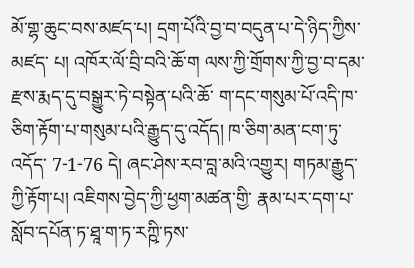མོ་གྷ་ཆུང་བས་མཛད་པ། དྲག་པོའི་བྱ་བ་བདུན་པ་དེ་ཉིད་ཀྱིས་མཛད་ པ། འཁོར་ལོ་བྲི་བའི་ཆོ་ག ལས་ཀྱི་གྲོགས་ཀྱི་བྱ་བ་དམ་རྫས་རྨད་དུ་བསྒྱུར་ཏེ་བསྟེན་པའི་ཆོ་ ག་དང་གསུམ་པོ་འདི་ཁ་ཅིག་རྟོག་པ་གསུམ་པའི་རྒྱུད་དུ་འདོད། ཁ་ཅིག་མན་ངག་ཏུ་འདོད་ 7-1-76 དེ། ཞང་ཤེས་རབ་བླ་མའི་འགྱུར། གཏམ་རྒྱུད་ཀྱི་རྟོག་པ། འཇིགས་བྱེད་ཀྱི་ཕྱག་མཚན་གྱི་ རྣམ་པར་དག་པ་སློབ་དཔོན་ཏ་ཐཱ་ག་ཏ་རཀྵི་ཏས་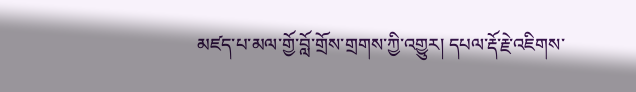མཛད་པ་མལ་གྱོ་བློ་གྲོས་གྲགས་ཀྱི་འགྱུར། དཔལ་རྡོ་རྗེ་འཇིགས་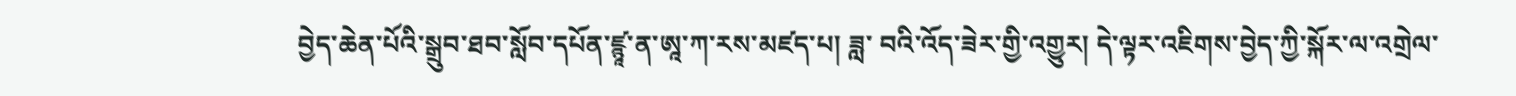བྱེད་ཆེན་པོའི་སྒྲུབ་ཐབ་སློབ་དཔོན་ཛྙཱ་ན་ཨཱ་ཀ་རས་མཛད་པ། ཟླ་ བའི་འོད་ཟེར་གྱི་འགྱུར། དེ་ལྟར་འཇིགས་བྱེད་ཀྱི་སྐོར་ལ་འགྲེལ་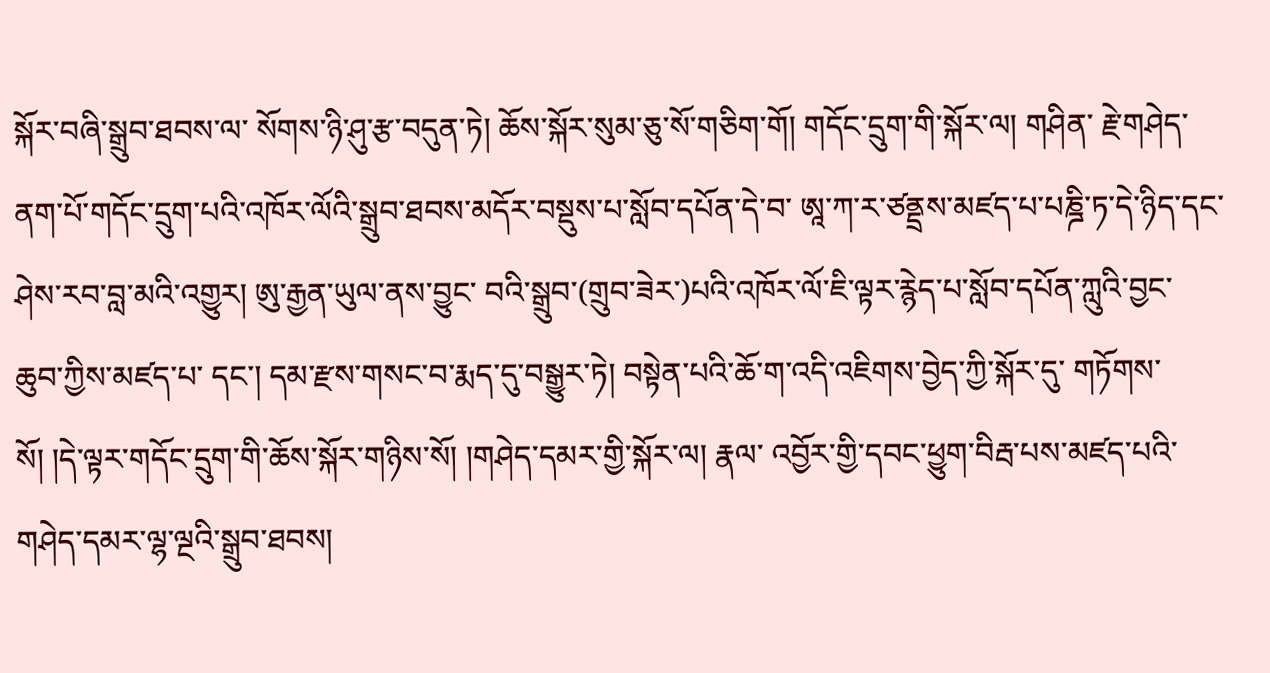སྐོར་བཞི་སྒྲུབ་ཐབས་ལ་ སོགས་ཉི་ཤུ་རྩ་བདུན་ཏེ། ཆོས་སྐོར་སུམ་ཅུ་སོ་གཅིག་གོ། གདོང་དྲུག་གི་སྐོར་ལ། གཤིན་ རྗེ་གཤེད་ནག་པོ་གདོང་དྲུག་པའི་འཁོར་ལོའི་སྒྲུབ་ཐབས་མདོར་བསྡུས་པ་སློབ་དཔོན་དེ་བ་ ཨཱ་ཀ་ར་ཙནྡྲས་མཛད་པ་པཎྜི་ཏ་དེ་ཉིད་དང་ཤེས་རབ་བླ་མའི་འགྱུར། ཨུ་རྒྱན་ཡུལ་ནས་བྱུང་ བའི་སྒྲུབ་(གྲུབ་ཟེར་)པའི་འཁོར་ལོ་ཇི་ལྟར་རྙེད་པ་སློབ་དཔོན་ཀླུའི་བྱང་ཆུབ་ཀྱིས་མཛད་པ་ དང་། དམ་རྫས་གསང་བ་རྨད་དུ་བསྒྱུར་ཏེ། བསྟེན་པའི་ཆོ་ག་འདི་འཇིགས་བྱེད་ཀྱི་སྐོར་དུ་ གཏོགས་སོ། །དེ་ལྟར་གདོང་དྲུག་གི་ཆོས་སྐོར་གཉིས་སོ། །གཤེད་དམར་གྱི་སྐོར་ལ། རྣལ་ འབྱོར་གྱི་དབང་ཕྱུག་བིརྦ་པས་མཛད་པའི་གཤེད་དམར་ལྷ་ལྔའི་སྒྲུབ་ཐབས།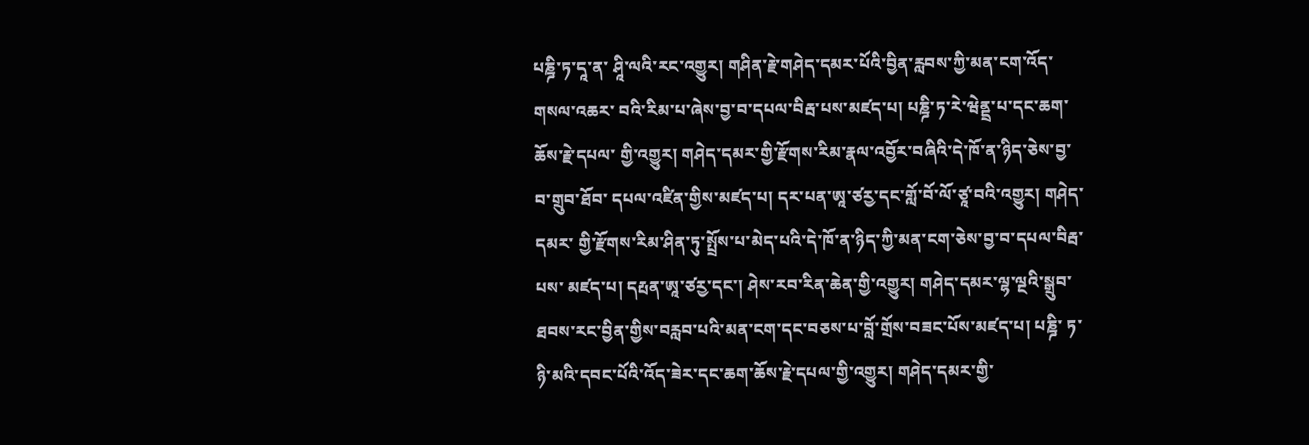པཎྜི་ཏ་དཱ་ན་ ཤཱི་ལའི་རང་འགྱུར། གཤིན་རྗེ་གཤེད་དམར་པོའི་བྱིན་རླབས་ཀྱི་མན་ངག་འོད་གསལ་འཆར་ བའི་རིམ་པ་ཞེས་བྱ་བ་དཔལ་བིརྦ་པས་མཛད་པ། པཎྜི་ཏ་རེ་ཝེནྡྲ་པ་དང་ཆག་ཆོས་རྗེ་དཔལ་ གྱི་འགྱུར། གཤེད་དམར་གྱི་རྫོགས་རིམ་རྣལ་འབྱོར་བཞིའི་དེ་ཁོ་ན་ཉིད་ཅེས་བྱ་བ་གྲུབ་ཐོབ་ དཔལ་འཛིན་གྱིས་མཛད་པ། དར་པན་ཨཱ་ཙརྱ་དང་གློ་བོ་ལོ་ཙཱ་བའི་འགྱུར། གཤེད་དམར་ གྱི་རྫོགས་རིམ་ཤིན་ཏུ་སྤྲོས་པ་མེད་པའི་དེ་ཁོ་ན་ཉིད་ཀྱི་མན་ངག་ཅེས་བྱ་བ་དཔལ་བིརྦ་པས་ མཛད་པ། དརྤན་ཨཱ་ཙརྱ་དང་། ཤེས་རབ་རིན་ཆེན་གྱི་འགྱུར། གཤེད་དམར་ལྷ་ལྔའི་སྒྲུབ་ ཐབས་རང་བྱིན་གྱིས་བརླབ་པའི་མན་ངག་དང་བཅས་པ་བློ་གྲོས་བཟང་པོས་མཛད་པ། པཎྜི་ ཏ་ཉི་མའི་དབང་པོའི་འོད་ཟེར་དང་ཆག་ཆོས་རྗེ་དཔལ་གྱི་འགྱུར། གཤེད་དམར་གྱི་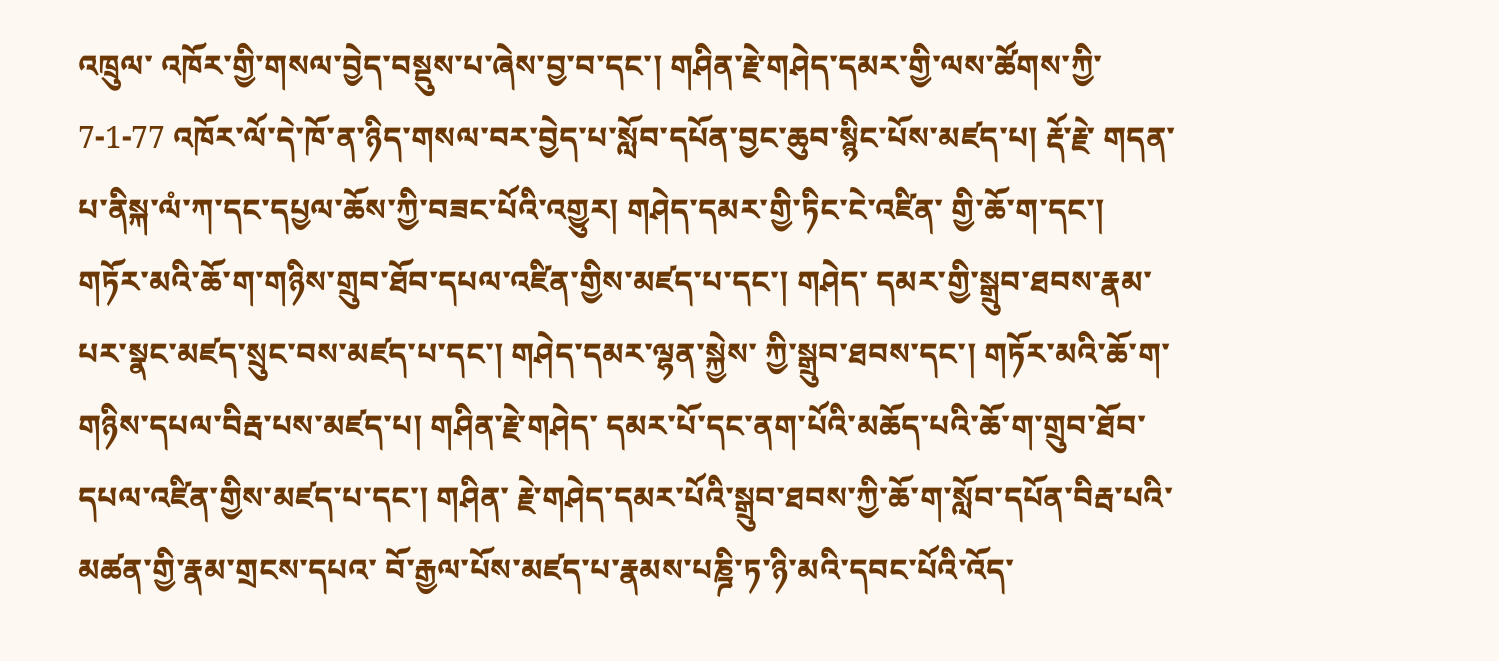འཁྲུལ་ འཁོར་གྱི་གསལ་བྱེད་བསྡུས་པ་ཞེས་བྱ་བ་དང་། གཤིན་རྗེ་གཤེད་དམར་གྱི་ལས་ཚོགས་ཀྱི་ 7-1-77 འཁོར་ལོ་དེ་ཁོ་ན་ཉིད་གསལ་བར་བྱེད་པ་སློབ་དཔོན་བྱང་ཆུབ་སྙིང་པོས་མཛད་པ། རྡོ་རྗེ་ གདན་པ་ནིསྐ་ལཾ་ཀ་དང་དཔྱལ་ཆོས་ཀྱི་བཟང་པོའི་འགྱུར། གཤེད་དམར་གྱི་ཏིང་ངེ་འཛིན་ གྱི་ཆོ་ག་དང་། གཏོར་མའི་ཆོ་ག་གཉིས་གྲུབ་ཐོབ་དཔལ་འཛིན་གྱིས་མཛད་པ་དང་། གཤེད་ དམར་གྱི་སྒྲུབ་ཐབས་རྣམ་པར་སྣང་མཛད་སྲུང་བས་མཛད་པ་དང་། གཤེད་དམར་ལྷན་སྐྱེས་ ཀྱི་སྒྲུབ་ཐབས་དང་། གཏོར་མའི་ཆོ་ག་གཉིས་དཔལ་བིརྦ་པས་མཛད་པ། གཤིན་རྗེ་གཤེད་ དམར་པོ་དང་ནག་པོའི་མཆོད་པའི་ཆོ་ག་གྲུབ་ཐོབ་དཔལ་འཛིན་གྱིས་མཛད་པ་དང་། གཤིན་ རྗེ་གཤེད་དམར་པོའི་སྒྲུབ་ཐབས་ཀྱི་ཆོ་ག་སློབ་དཔོན་བིརྦ་པའི་མཚན་གྱི་རྣམ་གྲངས་དཔའ་ བོ་རྒྱལ་པོས་མཛད་པ་རྣམས་པཎྜི་ཏ་ཉི་མའི་དབང་པོའི་འོད་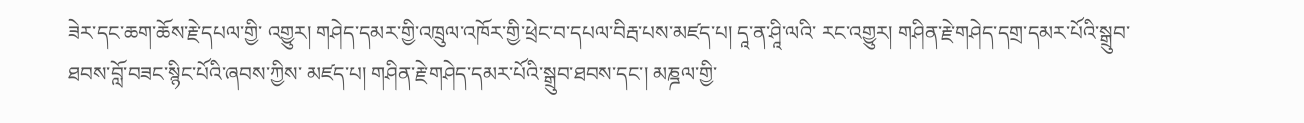ཟེར་དང་ཆག་ཆོས་རྗེ་དཔལ་གྱི་ འགྱུར། གཤེད་དམར་གྱི་འཁྲུལ་འཁོར་གྱི་ཕྲེང་བ་དཔལ་བིརྦ་པས་མཛད་པ། དཱ་ན་ཤཱི་ལའི་ རང་འགྱུར། གཤིན་རྗེ་གཤེད་དགྲ་དམར་པོའི་སྒྲུབ་ཐབས་བློ་བཟང་སྙིང་པོའི་ཞབས་ཀྱིས་ མཛད་པ། གཤིན་རྗེ་གཤེད་དམར་པོའི་སྒྲུབ་ཐབས་དང་། མཎྜལ་གྱི་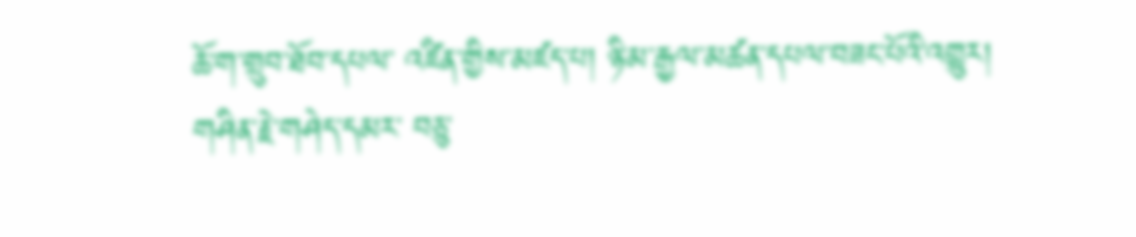ཆོ་ག་གྲུབ་ཐོབ་དཔལ་ འཛིན་གྱིས་མཛད་པ། ཉི་མ་རྒྱལ་མཚན་དཔལ་བཟང་པོའི་འགྱུར། གཤིན་རྗེ་གཤེད་དམར་ བཅུ་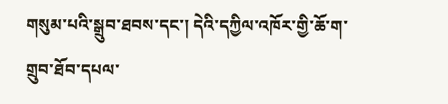གསུམ་པའི་སྒྲུབ་ཐབས་དང་། དེའི་དཀྱིལ་འཁོར་གྱི་ཆོ་ག་གྲུབ་ཐོབ་དཔལ་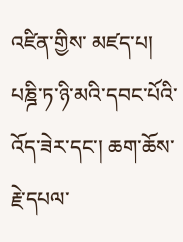འཛིན་གྱིས་ མཛད་པ། པཎྜི་ཏ་ཉི་མའི་དབང་པོའི་འོད་ཟེར་དང་། ཆག་ཆོས་རྗེ་དཔལ་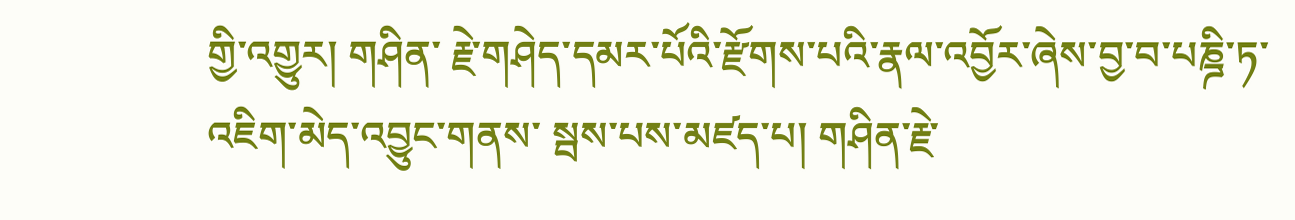གྱི་འགྱུར། གཤིན་ རྗེ་གཤེད་དམར་པོའི་རྫོགས་པའི་རྣལ་འབྱོར་ཞེས་བྱ་བ་པཎྜི་ཏ་འཇིག་མེད་འབྱུང་གནས་ སྦས་པས་མཛད་པ། གཤིན་རྗེ་